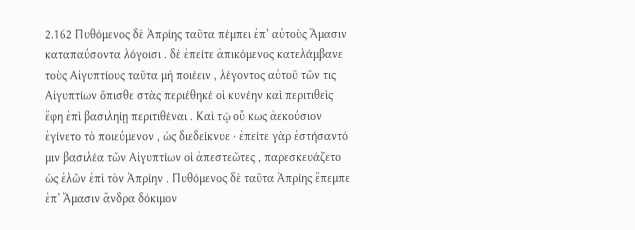2.162 Πυθόμενος δὲ Ἀπρίης ταῦτα πέμπει ἐπ’ αὐτοὺς Ἄμασιν καταπαύσοντα λόγοισι . δὲ ἐπείτε ἀπικόμενος κατελάμβανε τοὺς Αἰγυπτίους ταῦτα μὴ ποιέειν , λέγοντος αὐτοῦ τῶν τις Αἰγυπτίων ὄπισθε στὰς περιέθηκέ οἱ κυνέην καὶ περιτιθεὶς ἔφη ἐπὶ βασιληίῃ περιτιθέναι . Καὶ τῷ οὔ κως ἀεκούσιον ἐγίνετο τὸ ποιεύμενον , ὡς διεδείκνυε · ἐπείτε γὰρ ἐστήσαντό μιν βασιλέα τῶν Αἰγυπτίων οἱ ἀπεστεῶτες , παρεσκευάζετο ὡς ἐλῶν ἐπὶ τὸν Ἀπρίην . Πυθόμενος δὲ ταῦτα Ἀπρίης ἔπεμπε ἐπ’ Ἄμασιν ἄνδρα δόκιμον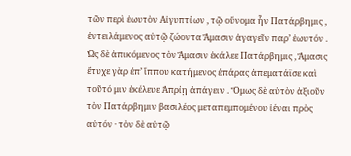τῶν περὶ ἑωυτὸν Αἰγυπτίων , τῷ οὔνομα ἦν Πατάρβημις , ἐντειλάμενος αὐτῷ ζώοντα Ἄμασιν ἀγαγεῖν παρ’ ἑωυτόν . Ὡς δὲ ἀπικόμενος τὸν Ἄμασιν ἐκάλεε Πατάρβημις , Ἄμασις ἔτυχε γὰρ ἐπ’ ἵππου κατήμενος ἐπάρας ἀπεματάϊσε καὶ τοῦτό μιν ἐκέλευε Ἀπρίῃ ἀπάγειν . Ὅμως δὲ αὐτὸν ἀξιοῦν τὸν Πατάρβημιν βασιλέος μεταπεμπομένου ἰέναι πρὸς αὐτόν · τὸν δὲ αὐτῷ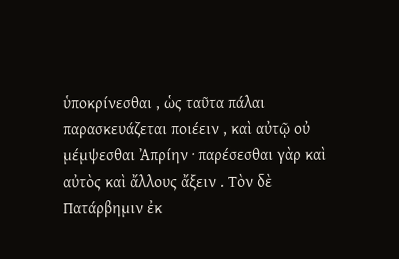ὑποκρίνεσθαι , ὡς ταῦτα πάλαι παρασκευάζεται ποιέειν , καὶ αὐτῷ οὐ μέμψεσθαι Ἀπρίην · παρέσεσθαι γὰρ καὶ αὐτὸς καὶ ἄλλους ἄξειν . Τὸν δὲ Πατάρβημιν ἐκ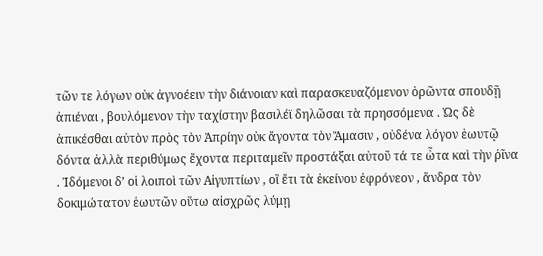τῶν τε λόγων οὐκ ἀγνοέειν τὴν διάνοιαν καὶ παρασκευαζόμενον ὁρῶντα σπουδῇ ἀπιέναι , βουλόμενον τὴν ταχίστην βασιλέϊ δηλῶσαι τὰ πρησσόμενα . Ὡς δὲ ἀπικέσθαι αὐτὸν πρὸς τὸν Ἀπρίην οὐκ ἄγοντα τὸν Ἄμασιν , οὐδένα λόγον ἑωυτῷ δόντα ἀλλὰ περιθύμως ἔχοντα περιταμεῖν προστάξαι αὐτοῦ τά τε ὦτα καὶ τὴν ῥῖνα . Ἰδόμενοι δ’ οἱ λοιποὶ τῶν Αἰγυπτίων , οἳ ἔτι τὰ ἐκείνου ἐφρόνεον , ἄνδρα τὸν δοκιμώτατον ἑωυτῶν οὕτω αἰσχρῶς λύμῃ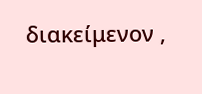διακείμενον ,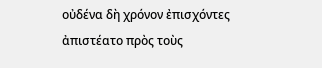οὐδένα δὴ χρόνον ἐπισχόντες ἀπιστέατο πρὸς τοὺς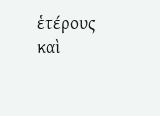ἑτέρους καὶ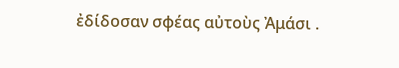ἐδίδοσαν σφέας αὐτοὺς Ἀμάσι .